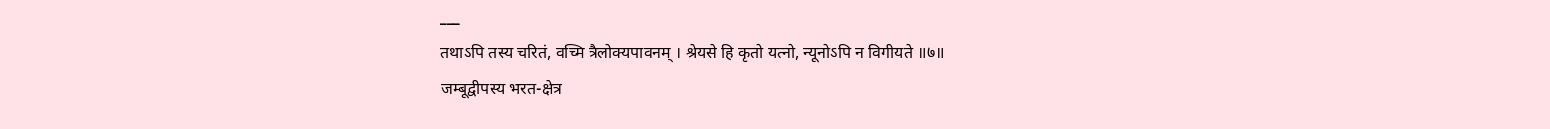___
तथाऽपि तस्य चरितं, वच्मि त्रैलोक्यपावनम् । श्रेयसे हि कृतो यत्नो, न्यूनोऽपि न विगीयते ॥७॥
जम्बूद्वीपस्य भरत-क्षेत्र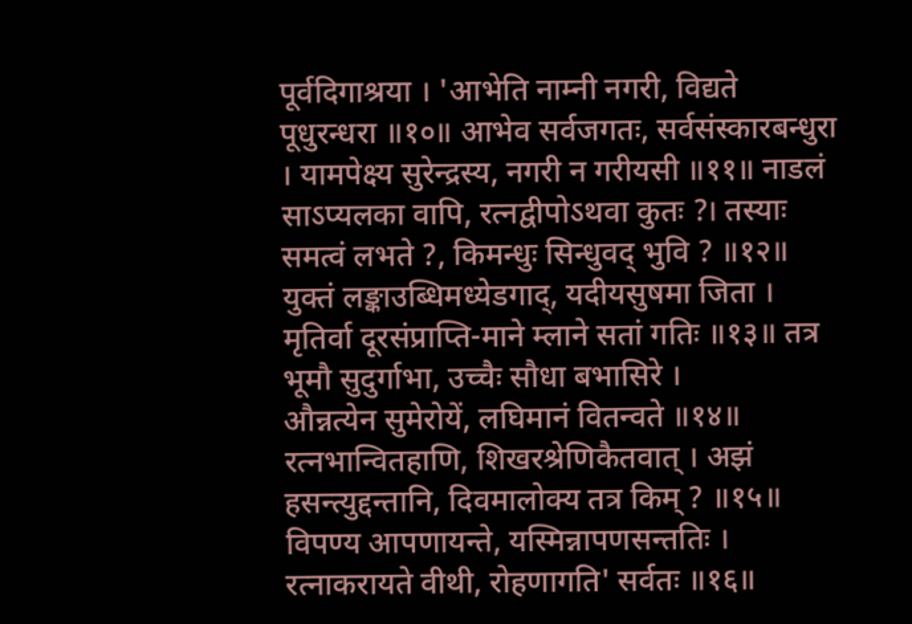पूर्वदिगाश्रया । 'आभेति नाम्नी नगरी, विद्यते पूधुरन्धरा ॥१०॥ आभेव सर्वजगतः, सर्वसंस्कारबन्धुरा । यामपेक्ष्य सुरेन्द्रस्य, नगरी न गरीयसी ॥११॥ नाडलं साऽप्यलका वापि, रत्नद्वीपोऽथवा कुतः ?। तस्याः समत्वं लभते ?, किमन्धुः सिन्धुवद् भुवि ? ॥१२॥ युक्तं लङ्काउब्धिमध्येडगाद्, यदीयसुषमा जिता । मृतिर्वा दूरसंप्राप्ति-माने म्लाने सतां गतिः ॥१३॥ तत्र भूमौ सुदुर्गाभा, उच्चैः सौधा बभासिरे ।
औन्नत्येन सुमेरोयें, लघिमानं वितन्वते ॥१४॥ रत्नभान्वितहाणि, शिखरश्रेणिकैतवात् । अझं हसन्त्युद्दन्तानि, दिवमालोक्य तत्र किम् ? ॥१५॥ विपण्य आपणायन्ते, यस्मिन्नापणसन्ततिः । रत्नाकरायते वीथी, रोहणागति' सर्वतः ॥१६॥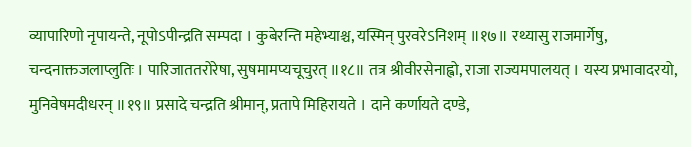व्यापारिणो नृपायन्ते, नूपोऽपीन्द्रति सम्पदा । कुबेरन्ति महेभ्याश्च, यस्मिन् पुरवरेऽनिशम् ॥१७॥ रथ्यासु राजमार्गेषु, चन्दनाक्तजलाप्लुतिः । पारिजाततरोरेषा, सुषमामप्यचूचुरत् ॥१८॥ तत्र श्रीवीरसेनाह्वो, राजा राज्यमपालयत् । यस्य प्रभावादरयो, मुनिवेषमदीधरन् ॥१९॥ प्रसादे चन्द्रति श्रीमान्, प्रतापे मिहिरायते । दाने कर्णायते दण्डे,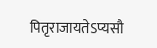पितृराजायतेऽप्यसौ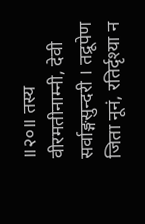॥२०॥ तस्य वीरमतीनाम्नी, देवी सर्वाङ्गसुन्दरी । तद्रूपेण जिता नूनं, रतिर्दृश्या न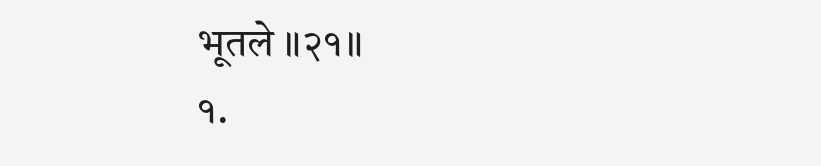भूतले ॥२१॥
१.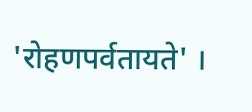'रोहणपर्वतायते' ।